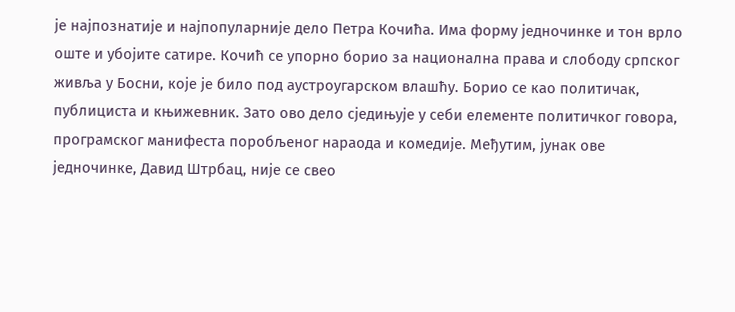је најпознатије и најпопуларније дело Петра Кочића. Има форму једночинке и тон врло оште и убојите сатире. Кочић се упорно борио за национална права и слободу српског живља у Босни, које је било под аустроугарском влашћу. Борио се као политичак, публициста и књижевник. Зато ово дело сједињује у себи елементе политичког говора, програмског манифеста поробљеног нараода и комедије. Међутим, јунак ове једночинке, Давид Штрбац, није се свео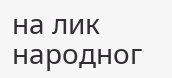на лик народног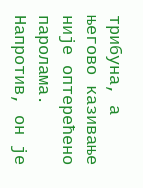трибуна, а његово казивање није оптерећено паролама. Напротив, он је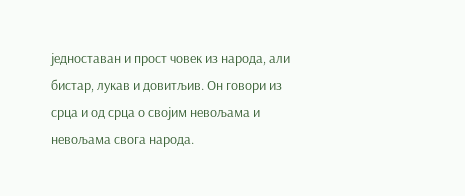једноставан и прост човек из народа, али бистар, лукав и довитљив. Он говори из срца и од срца о својим невољама и невољама свога народа.